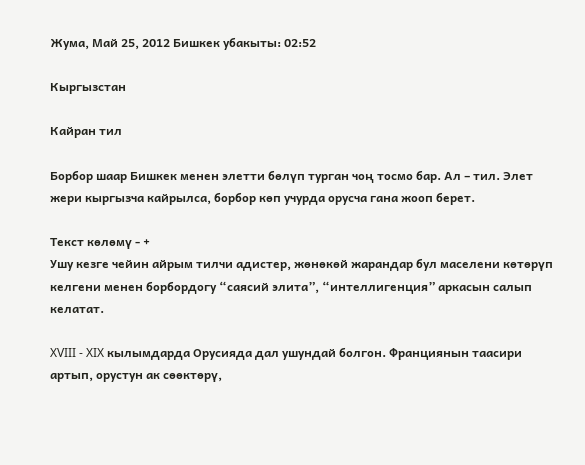Жума, Май 25, 2012 Бишкек убакыты: 02:52

Кыргызстан

Кайран тил

Борбор шаар Бишкек менен элетти бөлүп турган чоң тосмо бар. Ал – тил. Элет жери кыргызча кайрылса, борбор көп учурда орусча гана жооп берет.

Текст көлөмү - +
Ушу кезге чейин айрым тилчи адистер, жөнөкөй жарандар бул маселени көтөрүп келгени менен борбордогу “саясий элита”, “интеллигенция” аркасын салып келатат.

XVIII - XIX кылымдарда Орусияда дал ушундай болгон. Франциянын таасири артып, орустун ак сөөктөрү,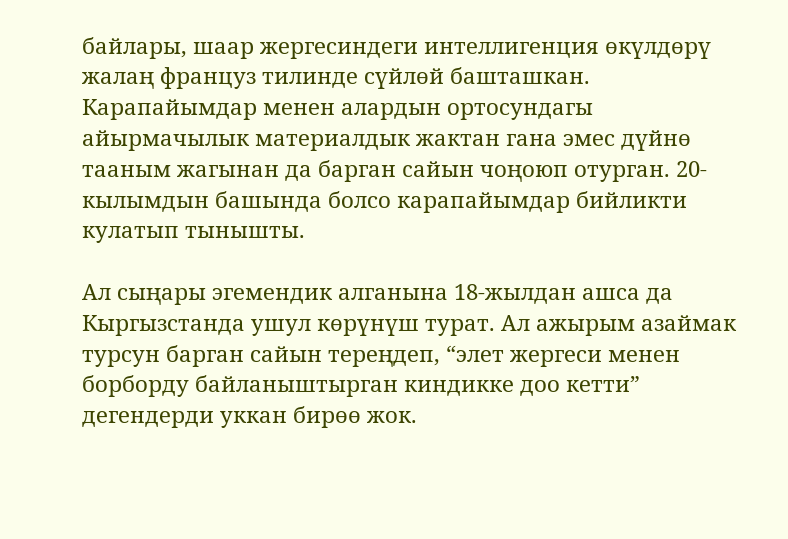байлары, шаар жергесиндеги интеллигенция өкүлдөрү жалаң француз тилинде сүйлөй башташкан. Карапайымдар менен алардын ортосундагы айырмачылык материалдык жактан гана эмес дүйнө тааным жагынан да барган cайын чоңоюп отурган. 20-кылымдын башында болсо карапайымдар бийликти кулатып тынышты.

Ал сыңары эгемендик алганына 18-жылдан ашса да Кыргызстанда ушул көрүнүш турат. Ал ажырым азаймак турсун барган сайын тереңдеп, “элет жергеси менен борборду байланыштырган киндикке доо кетти” дегендерди уккан бирөө жок.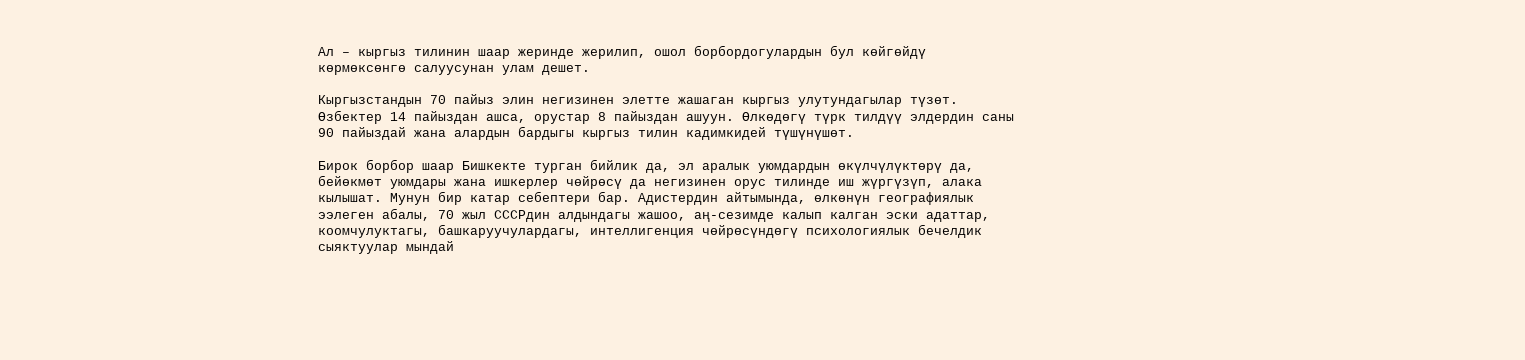Ал – кыргыз тилинин шаар жеринде жерилип, ошол борбордогулардын бул көйгөйдү көрмөксөнгө салуусунан улам дешет.

Кыргызстандын 70 пайыз элин негизинен элетте жашаган кыргыз улутундагылар түзөт. Өзбектер 14 пайыздан ашса, орустар 8 пайыздан ашуун. Өлкөдөгү түрк тилдүү элдердин саны 90 пайыздай жана алардын бардыгы кыргыз тилин кадимкидей түшүнүшөт.

Бирок борбор шаар Бишкекте турган бийлик да, эл аралык уюмдардын өкүлчүлүктөрү да, бейөкмөт уюмдары жана ишкерлер чөйрөсү да негизинен орус тилинде иш жүргүзүп, алака кылышат. Мунун бир катар себептери бар. Адистердин айтымында, өлкөнүн географиялык ээлеген абалы, 70 жыл СССРдин алдындагы жашоо, аң-сезимде калып калган эски адаттар, коомчулуктагы, башкаруучулардагы, интеллигенция чөйрөсүндөгү психологиялык бечелдик сыяктуулар мындай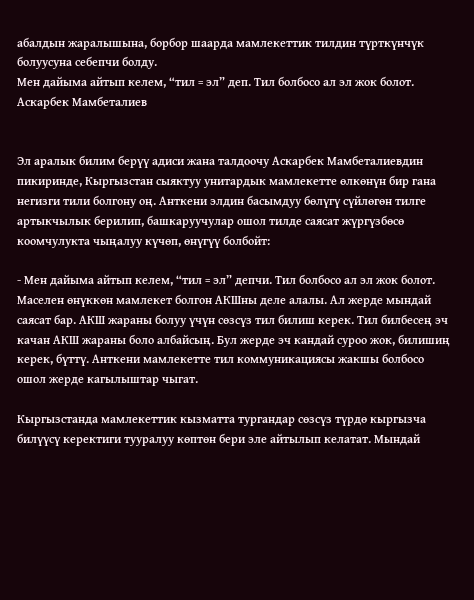абалдын жаралышына, борбор шаарда мамлекеттик тилдин түрткүнчүк болуусуна себепчи болду.
Мен дайыма айтып келем, “тил = эл” деп. Тил болбосо ал эл жок болот. Аскарбек Мамбеталиев


Эл аралык билим берүү адиси жана талдоочу Аскарбек Мамбеталиевдин пикиринде, Кыргызстан сыяктуу унитардык мамлекетте өлкөнүн бир гана негизги тили болгону оң. Анткени элдин басымдуу бөлүгү сүйлөгөн тилге артыкчылык берилип, башкаруучулар ошол тилде саясат жүргүзбөсө коомчулукта чыңалуу күчөп, өнүгүү болбойт:

- Мен дайыма айтып келем, “тил = эл” депчи. Тил болбосо ал эл жок болот. Маселен өнүккөн мамлекет болгон АКШны деле алалы. Ал жерде мындай саясат бар. АКШ жараны болуу үчүн сөзсүз тил билиш керек. Тил билбесең эч качан АКШ жараны боло албайсың. Бул жерде эч кандай суроо жок, билишиң керек, бүттү. Анткени мамлекетте тил коммуникациясы жакшы болбосо ошол жерде кагылыштар чыгат.

Кыргызстанда мамлекеттик кызматта тургандар сөзсүз түрдө кыргызча билүүсү керектиги тууралуу көптөн бери эле айтылып келатат. Мындай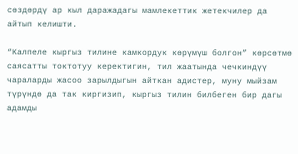сөздөрдү ар кыл даражадагы мамлекеттик жетекчилер да айтып келишти.

“Калпеле кыргыз тилине камкордук көрүмүш болгон” көрсөтмө саясатты токтотуу керектигин, тил жаатында чечкиндүү чараларды жасоо зарылдыгын айткан адистер, муну мыйзам түрүндө да так киргизип, кыргыз тилин билбеген бир дагы адамды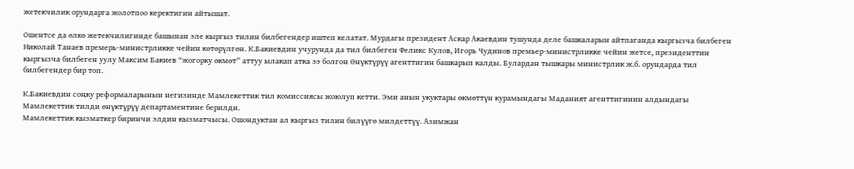жетекчилик орундарга жолотпоо керектигин айтышат.

Ошентсе да өлкө жетекчилигинде башынан эле кыргыз тилин билбегендер иштеп келатат. Мурдагы президент Аскар Акаевдин тушунда деле башкаларын айтпаганда кыргызча билбеген Николай Танаев премерь-министрликке чейин көтөрүлгөн. К.Бакиевдин учурунда да тил билбеген Феликс Кулов, Игорь Чудинов премьер-министрликке чейин жетсе, президенттин кыргызча билбеген уулу Максим Бакиев “жогорку өкмөт” аттуу ылакап атка ээ болгон Өнүктүрүү агенттигин башкарып калды. Булардан тышкары министрлик ж.б. орундарда тил билбегендер бир топ.

К.Бакиевдин соңку реформаларынын негизинде Мамлекеттик тил комиссиясы жоюлуп кетти. Эми анын укуктары өкмөттүн курамындагы Маданият агенттигинин алдындагы Мамлекеттик тилди өнүктүрүү департаментине берилди.
Мамлекеттик кызматкер биринчи элдин кызматчысы. Ошондуктан ал кыргыз тилин билүүгө милдеттүү. Азимжан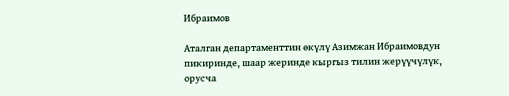Ибраимов

Аталган департаменттин өкүлү Азимжан Ибраимовдун пикиринде, шаар жеринде кыргыз тилин жерүүчүлүк, орусча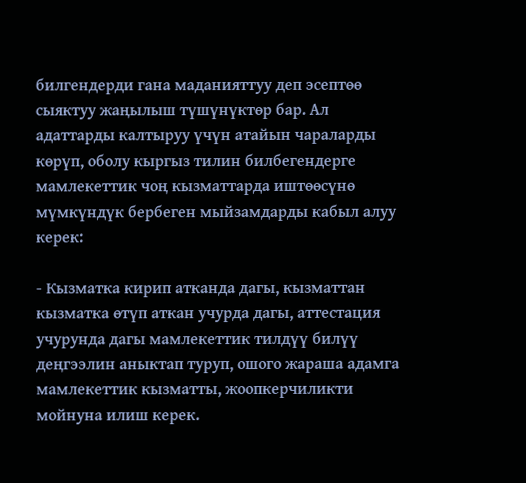билгендерди гана маданияттуу деп эсептөө сыяктуу жаңылыш түшүнүктөр бар. Ал адаттарды калтыруу үчүн атайын чараларды көрүп, оболу кыргыз тилин билбегендерге мамлекеттик чоң кызматтарда иштөөсүнө мүмкүндүк бербеген мыйзамдарды кабыл алуу керек:

- Кызматка кирип атканда дагы, кызматтан кызматка өтүп аткан учурда дагы, аттестация учурунда дагы мамлекеттик тилдүү билүү деңгээлин аныктап туруп, ошого жараша адамга мамлекеттик кызматты, жоопкерчиликти мойнуна илиш керек.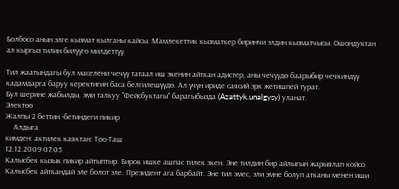Болбосо анын элге кызмат кылганы кайсы. Мамлекеттик кызматкер биринчи элдин кызматчысы. Ошондуктан ал кыргыз тилин билүүгө милдеттүү.

Тил жаатындагы бул маселени чечүү татаал иш экенин айткан адистер, аны чечүүдө баарыбир чечкиндүү кадамдарга баруу керектигин баса белгилешүүдө. Ал үчүн ириде саясий эрк жетишпей турат.
Бул шерине жабылды, эми талкуу "Фейсбуктагы" барагыбызда (Azattyk.unalgysy) уланат.
Электөө
Жалпы 2 беттин -бетиндеги пикир
    Алдыга
кимден: актилек каяктан: Тоо-Таш
12.12.2009 07:05
Калысбек кызык пикир айтыптыр. Бирок ишке ашпас тилек экен. Эне тилдин бир айлыгын жарыялап койсо Калысбек айткандай эле болот эле. Президент ага барбайт. Эне тил эмес, эли эмне болуп атканы менен иши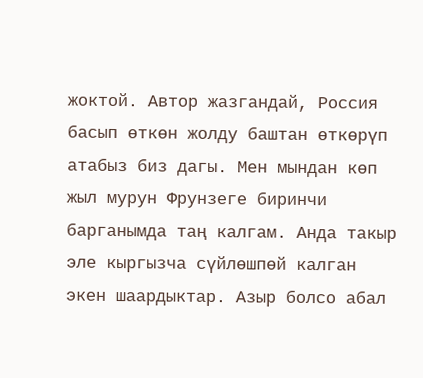жоктой. Автор жазгандай, Россия басып өткөн жолду баштан өткөрүп атабыз биз дагы. Мен мындан көп жыл мурун Фрунзеге биринчи барганымда таң калгам. Анда такыр эле кыргызча сүйлөшпөй калган экен шаардыктар. Азыр болсо абал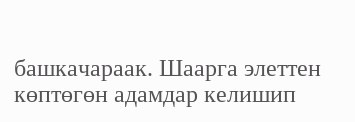башкачараак. Шаарга элеттен көптөгөн адамдар келишип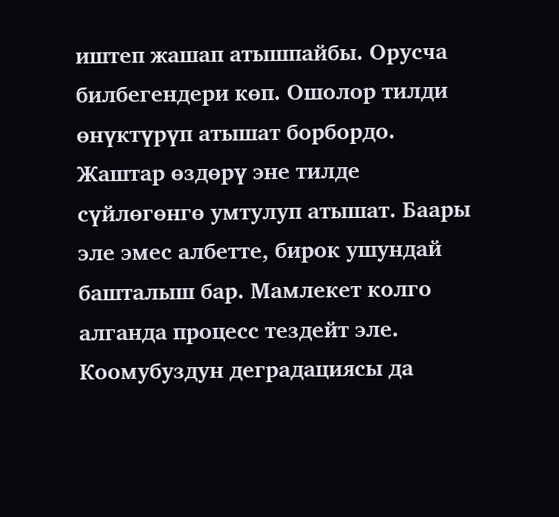иштеп жашап атышпайбы. Орусча билбегендери көп. Ошолор тилди өнүктүрүп атышат борбордо. Жаштар өздөрү эне тилде сүйлөгөнгө умтулуп атышат. Баары эле эмес албетте, бирок ушундай башталыш бар. Мамлекет колго алганда процесс тездейт эле. Коомубуздун деградациясы да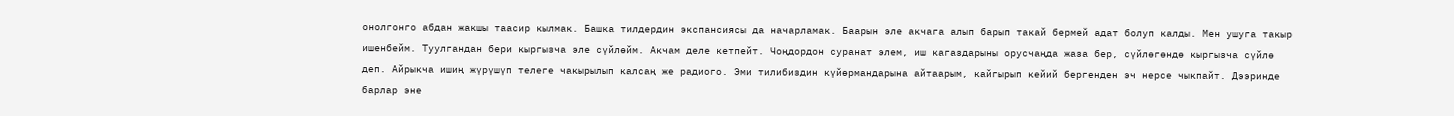онолгонго абдан жакшы таасир кылмак. Башка тилдердин экспансиясы да начарламак. Баарын эле акчага алып барып такай бермей адат болуп калды. Мен ушуга такыр ишенбейм. Туулгандан бери кыргызча эле сүйлөйм. Акчам деле кетпейт. Чоңдордон суранат элем, иш кагаздарыны орусчаңда жаза бер, сүйлөгөндө кыргызча сүйлө деп. Айрыкча ишиң жүрүшүп телеге чакырылып калсаң же радиого. Эми тилибиздин күйөрмандарына айтаарым, кайгырып кейий бергенден эч нерсе чыкпайт. Дээринде барлар эне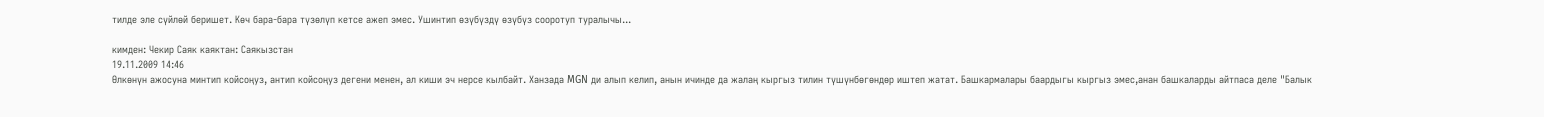тилде эле сүйлөй беришет. Көч бара-бара түзөлүп кетсе ажеп эмес. Ушинтип өзүбүздү өзүбүз сооротуп туралычы...

кимден: Чекир Саяк каяктан: Саякызстан
19.11.2009 14:46
Өлкөнүн ажосуна минтип койсоңуз, антип койсоңуз дегени менен, ал киши эч нерсе кылбайт. Ханзада MGN ди алып келип, анын ичинде да жалаң кыргыз тилин түшүнбөгөндөр иштеп жатат. Башкармалары баардыгы кыргыз эмес,анан башкаларды айтпаса деле "Балык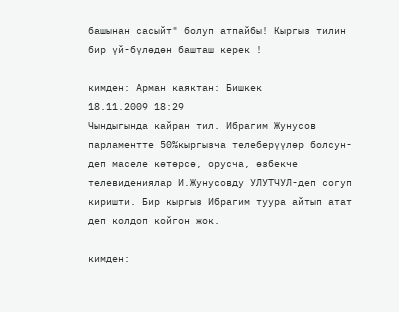башынан сасыйт" болуп атпайбы! Кыргыз тилин бир үй-бүлөдөн башташ керек !

кимден: Арман каяктан: Бишкек
18.11.2009 18:29
Чындыгында кайран тил. Ибрагим Жунусов парламентте 50%кыргызча телеберүүлөр болсун-деп маселе көтөрсө, орусча, өзбекче телевидениялар И.Жунусовду УЛУТЧУЛ-деп согуп киришти. Бир кыргыз Ибрагим туура айтып атат деп колдоп койгон жок.

кимден: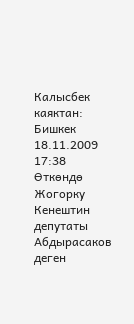Калысбек каяктан: Бишкек
18.11.2009 17:38
Өткөндө Жогорку Кенештин депутаты Абдырасаков деген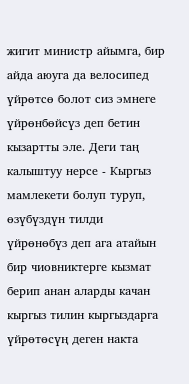жигит министр айымга, бир айда аюуга да велосипед үйрөтсө болот сиз эмнеге үйрөнбөйсүз деп бетин кызартты эле. Деги таң калыштуу нерсе - Кыргыз мамлекети болуп туруп, өзүбүздүн тилди үйрөнөбүз деп ага атайын бир чиовниктерге кызмат берип анан аларды качан кыргыз тилин кыргыздарга үйрөтөсүң деген накта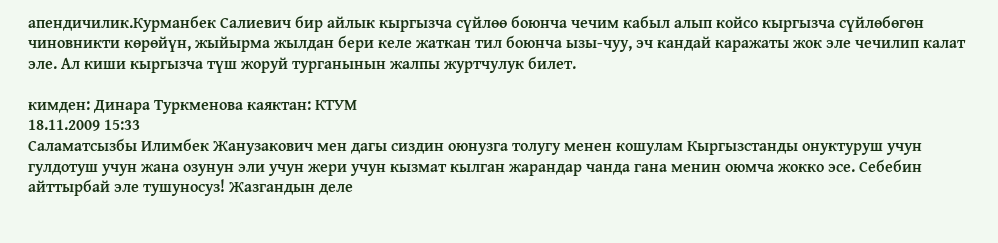апендичилик.Курманбек Салиевич бир айлык кыргызча сүйлөө боюнча чечим кабыл алып койсо кыргызча сүйлөбөгөн чиновникти көрөйүн, жыйырма жылдан бери келе жаткан тил боюнча ызы-чуу, эч кандай каражаты жок эле чечилип калат эле. Ал киши кыргызча түш жоруй турганынын жалпы журтчулук билет.

кимден: Динара Туркменова каяктан: КТУМ
18.11.2009 15:33
Саламатсызбы Илимбек Жанузакович мен дагы сиздин оюнузга толугу менен кошулам Кыргызстанды онуктуруш учун гулдотуш учун жана озунун эли учун жери учун кызмат кылган жарандар чанда гана менин оюмча жокко эсе. Себебин айттырбай эле тушуносуз! Жазгандын деле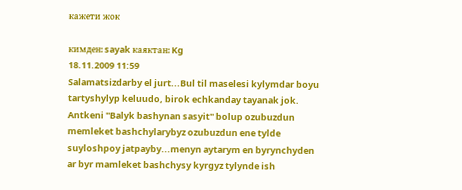кажети жок

кимден: sayak каяктан: Kg
18.11.2009 11:59
Salamatsizdarby el jurt...Bul til maselesi kylymdar boyu tartyshylyp keluudo, birok echkanday tayanak jok. Antkeni ''Balyk bashynan sasyit'' bolup ozubuzdun memleket bashchylarybyz ozubuzdun ene tylde suyloshpoy jatpayby...menyn aytarym en byrynchyden ar byr mamleket bashchysy kyrgyz tylynde ish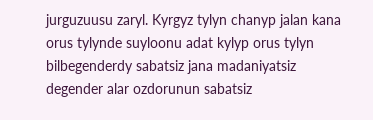jurguzuusu zaryl. Kyrgyz tylyn chanyp jalan kana orus tylynde suyloonu adat kylyp orus tylyn bilbegenderdy sabatsiz jana madaniyatsiz degender alar ozdorunun sabatsiz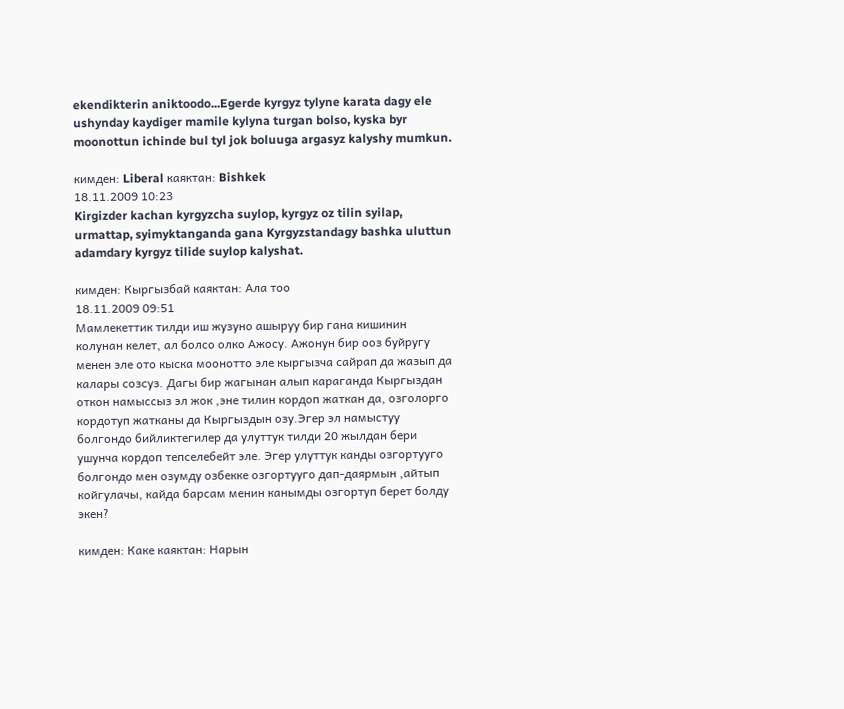ekendikterin aniktoodo...Egerde kyrgyz tylyne karata dagy ele ushynday kaydiger mamile kylyna turgan bolso, kyska byr moonottun ichinde bul tyl jok boluuga argasyz kalyshy mumkun.

кимден: Liberal каяктан: Bishkek
18.11.2009 10:23
Kirgizder kachan kyrgyzcha suylop, kyrgyz oz tilin syilap, urmattap, syimyktanganda gana Kyrgyzstandagy bashka uluttun adamdary kyrgyz tilide suylop kalyshat.

кимден: Кыргызбай каяктан: Ала тоо
18.11.2009 09:51
Мамлекеттик тилди иш жузуно ашыруу бир гана кишинин колунан келет, ал болсо олко Ажосу. Ажонун бир ооз буйругу менен эле ото кыска моонотто эле кыргызча сайрап да жазып да калары созсуз. Дагы бир жагынан алып караганда Кыргыздан откон намыссыз эл жок ,эне тилин кордоп жаткан да, озголорго кордотуп жатканы да Кыргыздын озу.Эгер эл намыстуу болгондо бийликтегилер да улуттук тилди 20 жылдан бери ушунча кордоп тепселебейт эле. Эгер улуттук канды озгортууго болгондо мен озумду озбекке озгортууго дап-даярмын ,айтып койгулачы, кайда барсам менин канымды озгортуп берет болду экен?

кимден: Каке каяктан: Нарын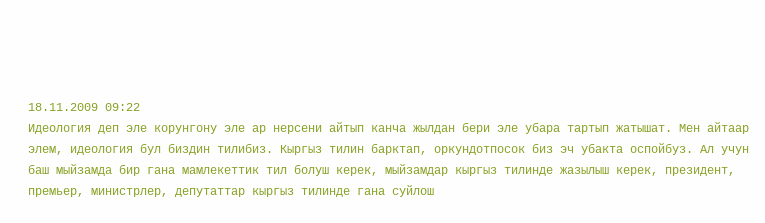18.11.2009 09:22
Идеология деп эле корунгону эле ар нерсени айтып канча жылдан бери эле убара тартып жатышат. Мен айтаар элем, идеология бул биздин тилибиз. Кыргыз тилин барктап, оркундотпосок биз эч убакта оспойбуз. Ал учун баш мыйзамда бир гана мамлекеттик тил болуш керек, мыйзамдар кыргыз тилинде жазылыш керек, президент, премьер, министрлер, депутаттар кыргыз тилинде гана суйлош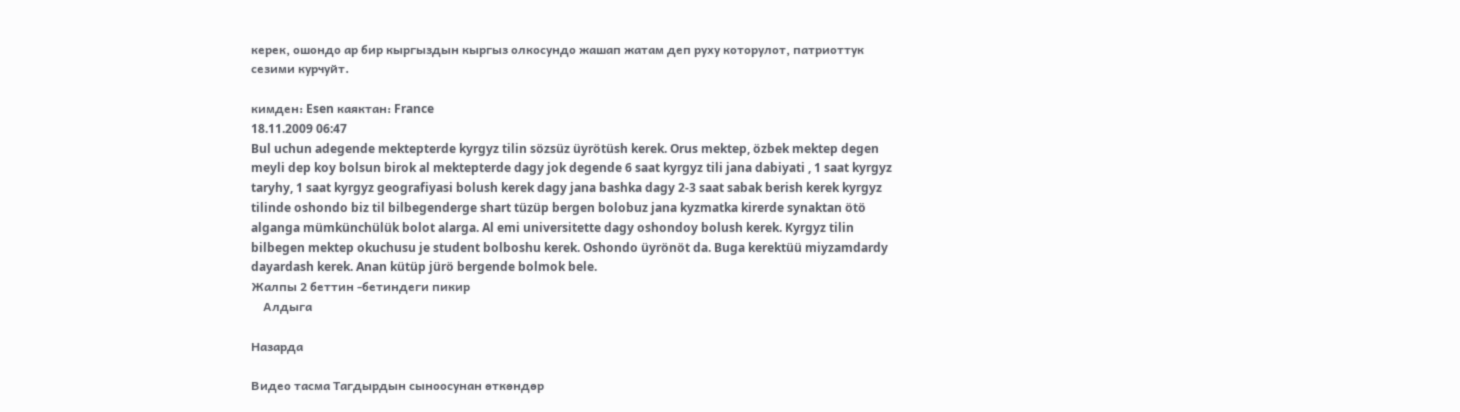керек, ошондо ар бир кыргыздын кыргыз олкосундо жашап жатам деп руху которулот, патриоттук сезими курчуйт.

кимден: Esen каяктан: France
18.11.2009 06:47
Bul uchun adegende mektepterde kyrgyz tilin sözsüz üyrötüsh kerek. Orus mektep, özbek mektep degen meyli dep koy bolsun birok al mektepterde dagy jok degende 6 saat kyrgyz tili jana dabiyati , 1 saat kyrgyz taryhy, 1 saat kyrgyz geografiyasi bolush kerek dagy jana bashka dagy 2-3 saat sabak berish kerek kyrgyz tilinde oshondo biz til bilbegenderge shart tüzüp bergen bolobuz jana kyzmatka kirerde synaktan ötö alganga mümkünchülük bolot alarga. Al emi universitette dagy oshondoy bolush kerek. Kyrgyz tilin bilbegen mektep okuchusu je student bolboshu kerek. Oshondo üyrönöt da. Buga kerektüü miyzamdardy dayardash kerek. Anan kütüp jürö bergende bolmok bele.
Жалпы 2 беттин -бетиндеги пикир
    Алдыга

Назарда

Видео тасма Тагдырдын сыноосунан өткөндөр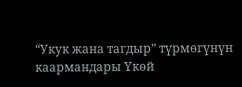“Укук жана тагдыр” түрмөгүнүн каармандары Үкөй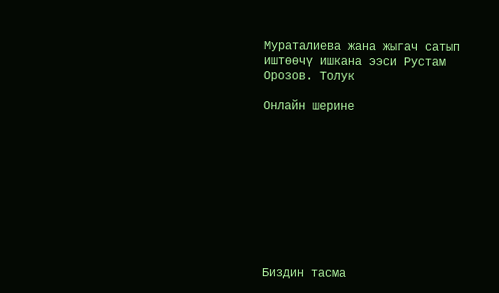Мураталиева жана жыгач сатып иштөөчү ишкана ээси Рустам Орозов. Толук

Онлайн шерине










Биздин тасма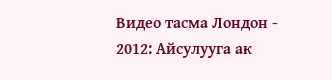Видео тасма Лондон - 2012: Айсулууга ак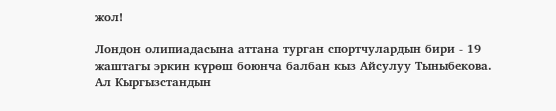жол!

Лондон олипиадасына аттана турган спортчулардын бири - 19 жаштагы эркин күрөш боюнча балбан кыз Айсулуу Тыныбекова. Ал Кыргызстандын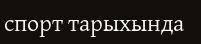спорт тарыхында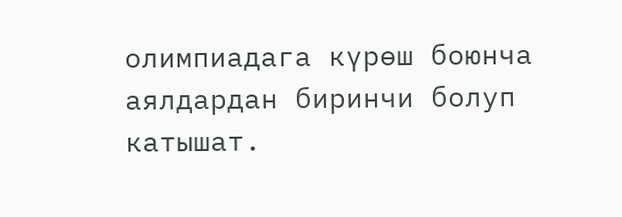олимпиадага күрөш боюнча аялдардан биринчи болуп катышат.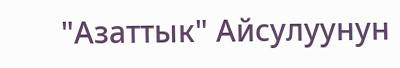"Азаттык" Айсулуунун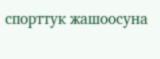спорттук жашоосуна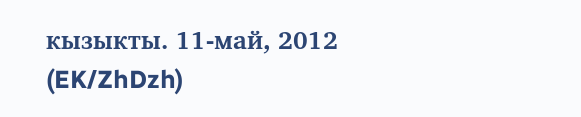кызыкты. 11-май, 2012 (EK/ZhDzh)